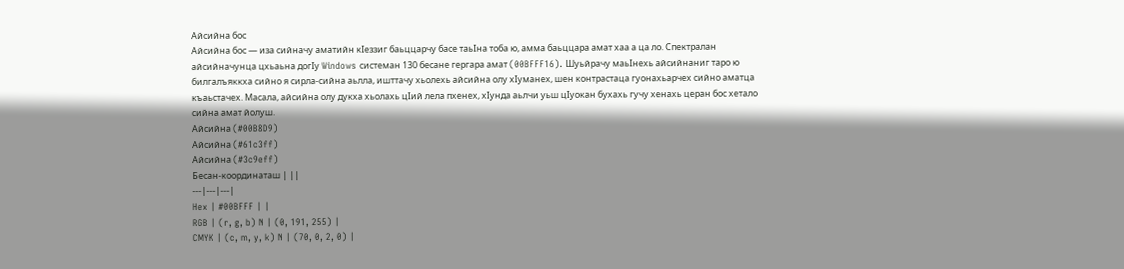Айсийна бос
Айсийна бос — иза сийначу аматийн кӀеззиг баьццарчу басе таьӀна тоба ю, амма баьццара амат хаа а ца ло. Спектралан айсийначунца цхьаьна догӀу Windows системан 130 бесане гергара амат (00BFFF16). Шуьйрачу маьӀнехь айсийнаниг таро ю билгалъяккха сийно я сирла-сийна аьлла, ишттачу хьолехь айсийна олу хӀуманех, шен контрастаца гуонахьарчех сийно аматца къаьстачех. Масала, айсийна олу дукха хьолахь цӀий лела пхенех, хӀунда аьлчи уьш цӀуокан бухахь гучу хенахь церан бос хетало сийна амат йолуш.
Айсийна (#00B8D9)
Айсийна (#61c3ff)
Айсийна (#3c9eff)
Бесан-координаташ | ||
---|---|---|
Hex | #00BFFF | |
RGB | (r, g, b) N | (0, 191, 255) |
CMYK | (c, m, y, k) N | (70, 0, 2, 0) |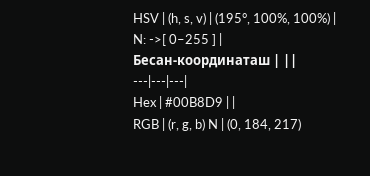HSV | (h, s, v) | (195°, 100%, 100%) |
N: ->[ 0–255 ] |
Бесан-координаташ | ||
---|---|---|
Hex | #00B8D9 | |
RGB | (r, g, b) N | (0, 184, 217)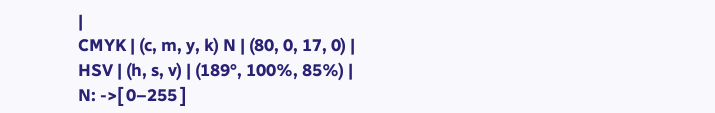|
CMYK | (c, m, y, k) N | (80, 0, 17, 0) |
HSV | (h, s, v) | (189°, 100%, 85%) |
N: ->[ 0–255 ]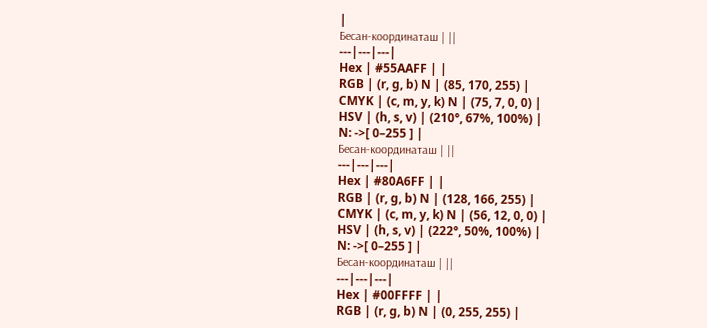|
Бесан-координаташ | ||
---|---|---|
Hex | #55AAFF | |
RGB | (r, g, b) N | (85, 170, 255) |
CMYK | (c, m, y, k) N | (75, 7, 0, 0) |
HSV | (h, s, v) | (210°, 67%, 100%) |
N: ->[ 0–255 ] |
Бесан-координаташ | ||
---|---|---|
Hex | #80A6FF | |
RGB | (r, g, b) N | (128, 166, 255) |
CMYK | (c, m, y, k) N | (56, 12, 0, 0) |
HSV | (h, s, v) | (222°, 50%, 100%) |
N: ->[ 0–255 ] |
Бесан-координаташ | ||
---|---|---|
Hex | #00FFFF | |
RGB | (r, g, b) N | (0, 255, 255) |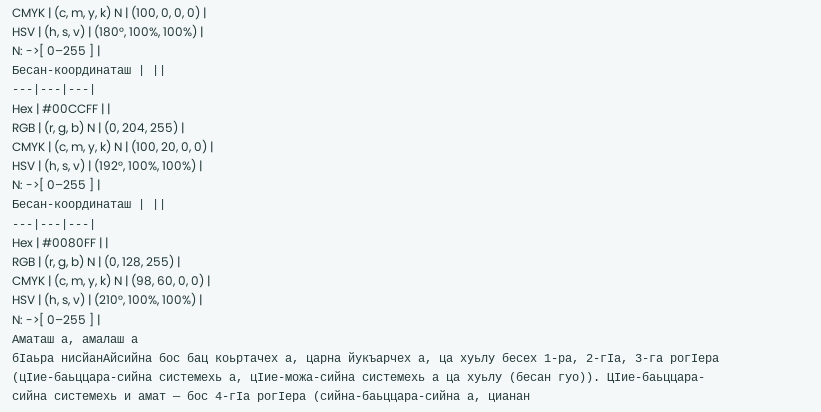CMYK | (c, m, y, k) N | (100, 0, 0, 0) |
HSV | (h, s, v) | (180°, 100%, 100%) |
N: ->[ 0–255 ] |
Бесан-координаташ | ||
---|---|---|
Hex | #00CCFF | |
RGB | (r, g, b) N | (0, 204, 255) |
CMYK | (c, m, y, k) N | (100, 20, 0, 0) |
HSV | (h, s, v) | (192°, 100%, 100%) |
N: ->[ 0–255 ] |
Бесан-координаташ | ||
---|---|---|
Hex | #0080FF | |
RGB | (r, g, b) N | (0, 128, 255) |
CMYK | (c, m, y, k) N | (98, 60, 0, 0) |
HSV | (h, s, v) | (210°, 100%, 100%) |
N: ->[ 0–255 ] |
Аматаш а, амалаш а
бӀаьра нисйанАйсийна бос бац коьртачех а, царна йукъарчех а, ца хуьлу бесех 1-ра, 2-гӀа, 3-га рогӀера (цӀие-баьццара-сийна системехь а, цӀие-можа-сийна системехь а ца хуьлу (бесан гуо)). ЦӀие-баьццара-сийна системехь и амат — бос 4-гӀа рогӀера (сийна-баьццара-сийна а, цианан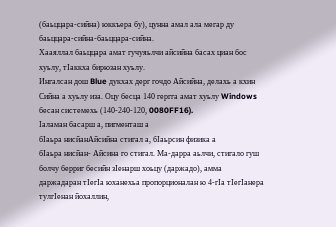(баьццара-сийна) юккъера бу), цунна амал ала мегар ду баьццара-сийна-баьццара-сийна.
Хааяллал баьццара амат гучуяьлчи айсийна басах циан бос хуьлу, тӀаккха бирюзан хуьлу.
Ингалсан дош Blue дукхах дерг гочдо Айсийна, делахь а кхин Сийна а хуьлу иза. Оцу бесца 140 гергга амат хуьлу Windows бесан системехь (140-240-120, 0080FF16).
Ӏаламан басарш а, пигменташ а
бӀаьра нисйанАйсийна стигал а, бӀаьрсин физика а
бӀаьра нисйан- Айсина го стигал. Ма-дарра аьлчи, стигало гуш болчу берриг бесийн зӀенарш хоьцу (даржадо), амма даржадаран тӀегӀа юханехьа пропорционалан ю 4-гӀа тӀегӀанера тулгӀенан йохаллин,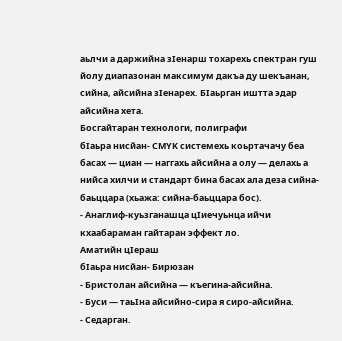аьлчи а даржийна зӀенарш тохарехь спектран гуш йолу диапазонан максимум дакъа ду шекъанан, сийна, айсийна зӀенарех. БӀаьрган иштта эдар айсийна хета.
Босгайтаран технологи, полиграфи
бӀаьра нисйан- CMYK системехь коьртачачу беа басах — циан — наггахь айсийна а олу — делахь а нийса хилчи и стандарт бина басах ала деза сийна-баьццара (хьажа: сийна-баьццара бос).
- Анаглиф-куьзганашца цӀиечуьнца ийчи кхаабараман гайтаран эффект ло.
Аматийн цӀераш
бӀаьра нисйан- Бирюзан
- Бристолан айсийна — къегина-айсийна.
- Буси — таьӀна айсийно-сира я сиро-айсийна.
- Седарган.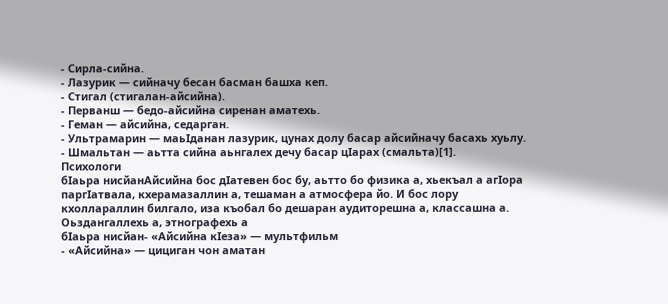- Сирла-сийна.
- Лазурик — сийначу бесан басман башха кеп.
- Стигал (стигалан-айсийна).
- Перванш — бедо-айсийна сиренан аматехь.
- Геман — айсийна, седарган.
- Ультрамарин — маьӀданан лазурик, цунах долу басар айсийначу басахь хуьлу.
- Шмальтан — аьтта сийна аьнгалех дечу басар цӀарах (смальта)[1].
Психологи
бӀаьра нисйанАйсийна бос дӀатевен бос бу, аьтто бо физика а, хьекъал а агӀора паргӀатвала, кхерамазаллин а, тешаман а атмосфера йо. И бос лору кхоллараллин билгало, иза къобал бо дешаран аудиторешна а, классашна а.
Оьздангаллехь а, этнографехь а
бӀаьра нисйан- «Айсийна кӀеза» — мультфильм
- «Айсийна» — цициган чон аматан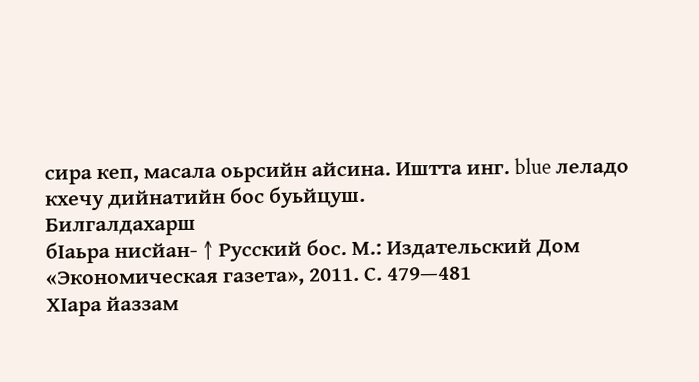сира кеп, масала оьрсийн айсина. Иштта инг. blue леладо кхечу дийнатийн бос буьйцуш.
Билгалдахарш
бӀаьра нисйан- ↑ Русский бос. М.: Издательский Дом «Экономическая газета», 2011. С. 479—481
ХӀара йаззам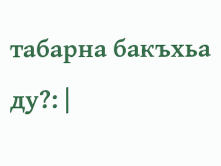табарна бакъхьа ду?: |